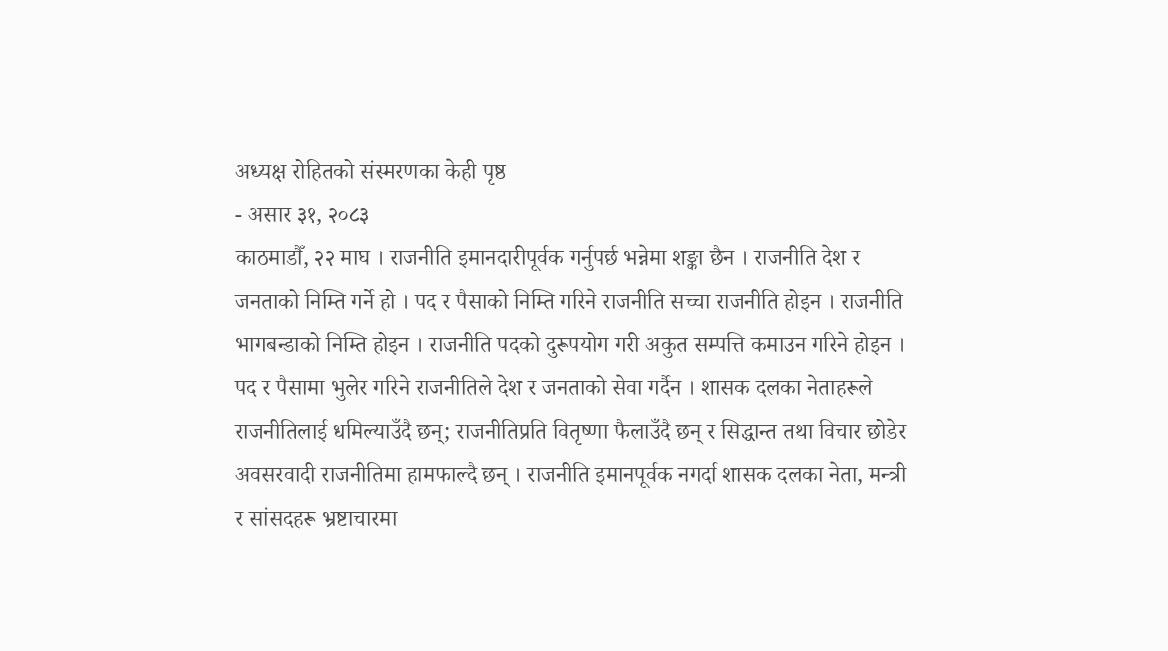अध्यक्ष रोहितको संस्मरणका केही पृष्ठ
- असार ३१, २०८३
काठमाडौँ, २२ माघ । राजनीति इमानदारीपूर्वक गर्नुपर्छ भन्नेमा शङ्का छैन । राजनीति देश र जनताको निम्ति गर्ने हो । पद र पैसाको निम्ति गरिने राजनीति सच्चा राजनीति होइन । राजनीति भागबन्डाको निम्ति होइन । राजनीति पदको दुरूपयोग गरी अकुत सम्पत्ति कमाउन गरिने होइन । पद र पैसामा भुलेर गरिने राजनीतिले देश र जनताको सेवा गर्दैन । शासक दलका नेताहरूले राजनीतिलाई धमिल्याउँदै छन्; राजनीतिप्रति वितृष्णा फैलाउँदै छन् र सिद्धान्त तथा विचार छोडेर अवसरवादी राजनीतिमा हामफाल्दै छन् । राजनीति इमानपूर्वक नगर्दा शासक दलका नेता, मन्त्री र सांसदहरू भ्रष्टाचारमा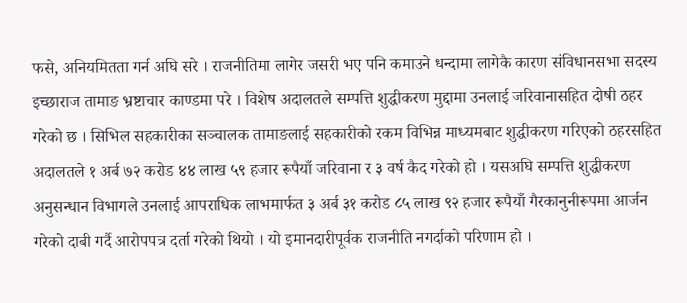फसे, अनियमितता गर्न अघि सरे । राजनीतिमा लागेर जसरी भए पनि कमाउने धन्दामा लागेकै कारण संविधानसभा सदस्य इच्छाराज तामाङ भ्रष्टाचार काण्डमा परे । विशेष अदालतले सम्पत्ति शुद्धीकरण मुद्दामा उनलाई जरिवानासहित दोषी ठहर गरेको छ । सिभिल सहकारीका सञ्चालक तामाङलाई सहकारीको रकम विभिन्न माध्यमबाट शुद्धीकरण गरिएको ठहरसहित अदालतले १ अर्ब ७२ करोड ४४ लाख ५९ हजार रूपैयाँ जरिवाना र ३ वर्ष कैद गरेको हो । यसअघि सम्पत्ति शुद्धीकरण अनुसन्धान विभागले उनलाई आपराधिक लाभमार्फत ३ अर्ब ३१ करोड ८५ लाख ९२ हजार रूपैयाँ गैरकानुनीरूपमा आर्जन गरेको दाबी गर्दै आरोपपत्र दर्ता गरेको थियो । यो इमानदारीपूर्वक राजनीति नगर्दाको परिणाम हो ।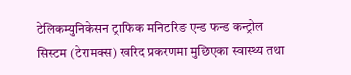टेलिकम्युनिकेसन ट्राफिक मनिटरिङ एन्ड फन्ड कन्ट्रोल सिस्टम (टेरामक्स) खरिद प्रकरणमा मुछिएका स्वास्थ्य तथा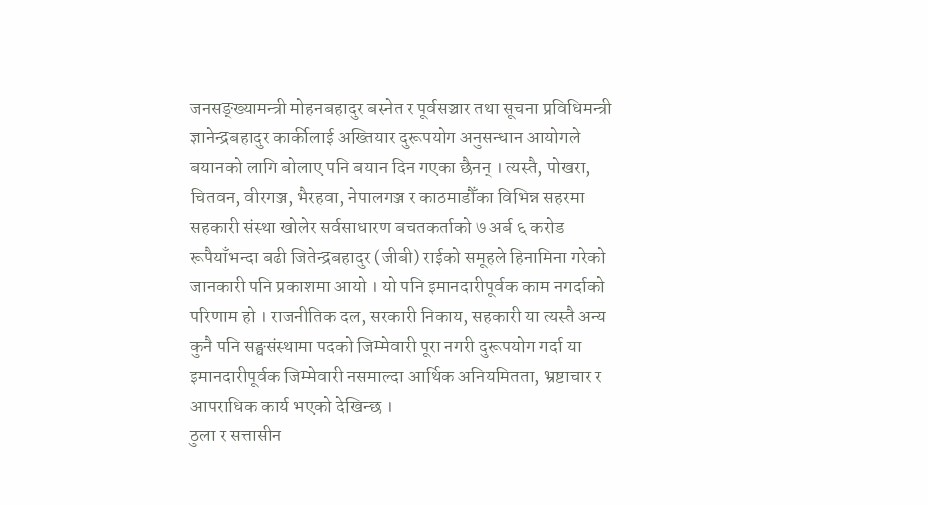जनसङ्ख्यामन्त्री मोहनबहादुर बस्नेत र पूर्वसञ्चार तथा सूचना प्रविधिमन्त्री ज्ञानेन्द्रबहादुर कार्कीलाई अख्तियार दुरूपयोग अनुसन्धान आयोगले बयानको लागि बोलाए पनि बयान दिन गएका छैनन् । त्यस्तै, पोखरा, चितवन, वीरगञ्ज, भैरहवा, नेपालगञ्ज र काठमाडौँका विभिन्न सहरमा सहकारी संस्था खोलेर सर्वसाधारण बचतकर्ताको ७ अर्ब ६ करोड रूपैयाँभन्दा बढी जितेन्द्रबहादुर (जीबी) राईको समूहले हिनामिना गरेको जानकारी पनि प्रकाशमा आयो । यो पनि इमानदारीपूर्वक काम नगर्दाको परिणाम हो । राजनीतिक दल, सरकारी निकाय, सहकारी या त्यस्तै अन्य कुनै पनि सङ्घसंस्थामा पदको जिम्मेवारी पूरा नगरी दुरूपयोग गर्दा या इमानदारीपूर्वक जिम्मेवारी नसमाल्दा आर्थिक अनियमितता, भ्रष्टाचार र आपराधिक कार्य भएको देखिन्छ ।
ठुला र सत्तासीन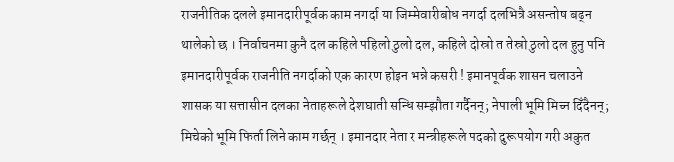राजनीतिक दलले इमानदारीपूर्वक काम नगर्दा या जिम्मेवारीबोध नगर्दा दलभित्रै असन्तोष बढ्न थालेको छ । निर्वाचनमा कुनै दल कहिले पहिलो ठुलो दल, कहिले दोस्रो त तेस्रो ठुलो दल हुनु पनि इमानदारीपूर्वक राजनीति नगर्दाको एक कारण होइन भन्ने कसरी ! इमानपूर्वक शासन चलाउने शासक या सत्तासीन दलका नेताहरूले देशघाती सन्धि सम्झौता गर्दैनन्; नेपाली भूमि मिच्न दिँदैनन्; मिचेको भूमि फिर्ता लिने काम गर्छन् । इमानदार नेता र मन्त्रीहरूले पदको दुरूपयोग गरी अकुत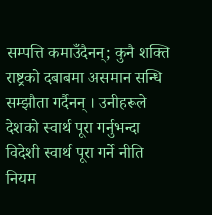सम्पत्ति कमाउँदैनन्; कुनै शक्ति राष्ट्रको दबाबमा असमान सन्धि सम्झौता गर्दैनन् । उनीहरूले देशको स्वार्थ पूरा गर्नुभन्दा विदेशी स्वार्थ पूरा गर्ने नीति नियम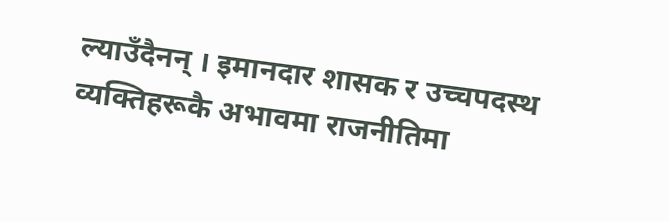ल्याउँदैनन् । इमानदार शासक र उच्चपदस्थ व्यक्तिहरूकै अभावमा राजनीतिमा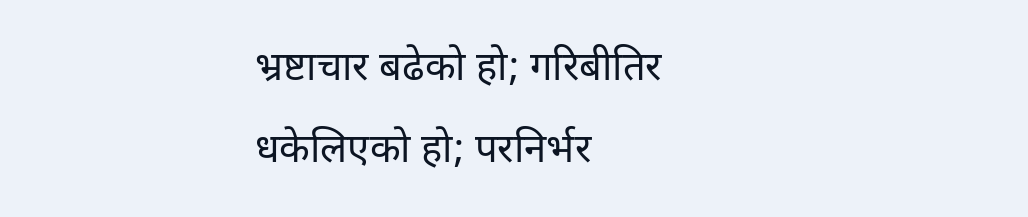भ्रष्टाचार बढेको हो; गरिबीतिर धकेलिएको हो; परनिर्भर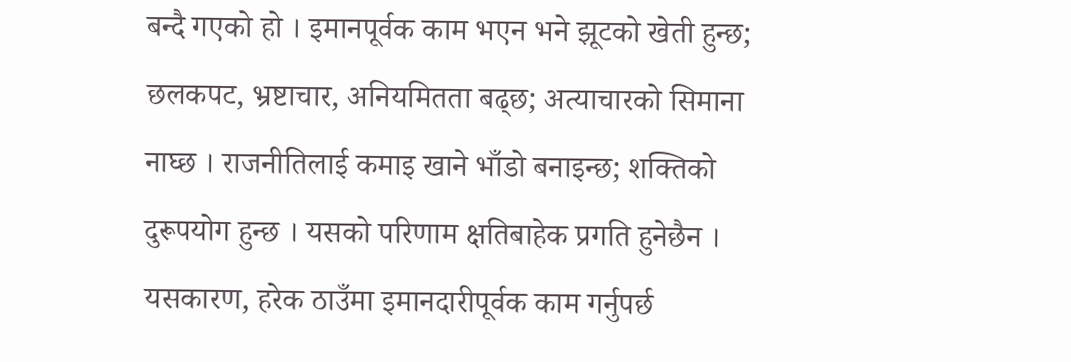बन्दै गएको हो । इमानपूर्वक काम भएन भने झूटको खेती हुन्छ; छलकपट, भ्रष्टाचार, अनियमितता बढ्छ; अत्याचारको सिमाना नाघ्छ । राजनीतिलाई कमाइ खाने भाँडो बनाइन्छ; शक्तिको दुरूपयोग हुन्छ । यसको परिणाम क्षतिबाहेक प्रगति हुनेछैन । यसकारण, हरेक ठाउँमा इमानदारीपूर्वक काम गर्नुपर्छ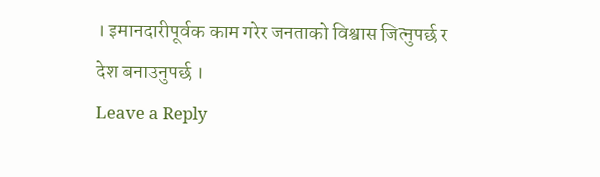। इमानदारीपूर्वक काम गरेर जनताको विश्वास जित्नुपर्छ र देश बनाउनुपर्छ ।
Leave a Reply